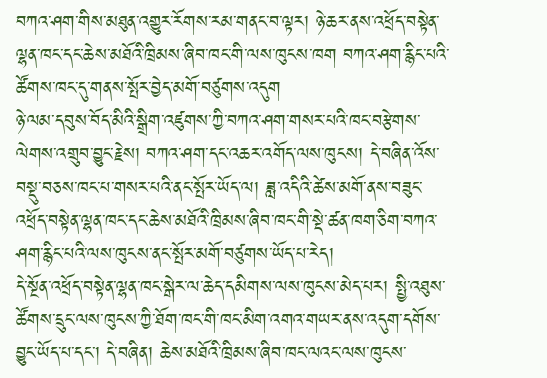བཀའ་ཤག་གིས་མཐུན་འགྱུར་རོགས་རམ་གནང་བ་ལྟར། ཉེ་ཆར་ནས་འཕྲོད་བསྟེན་ལྷན་ཁང་དང་ཆེས་མཐོའི་ཁྲིམས་ཞིབ་ཁང་གི་ལས་ཁུངས་ཁག བཀའ་ཤག་རྙིང་པའི་ཚོགས་ཁང་དུ་གནས་སྤོར་བྱེད་མགོ་བཙུགས་འདུག
ཉེ་ལམ་དབུས་བོད་མིའི་སྒྲིག་འཛུགས་ཀྱི་བཀའ་ཤག་གསར་པའི་ཁང་བརྩེགས་ལེགས་འགྲུབ་བྱུང་རྗེས། བཀའ་ཤག་དང་འཆར་འགོད་ལས་ཁུངས། དེ་བཞིན་འོས་བསྡུ་བཅས་ཁང་པ་གསར་པའི་ནང་སྤོར་ཡོད་ལ། ཟླ་འདིའི་ཚེས་མགོ་ནས་བཟུང་འཕྲོད་བསྟེན་ལྷན་ཁང་དང་ཆེས་མཐོའི་ཁྲིམས་ཞིབ་ཁང་གི་སྡེ་ཚན་ཁག་ཅིག་བཀའ་ཤག་རྙིང་པའི་ལས་ཁུངས་ནང་སྤོར་མགོ་བཙུགས་ཡོད་པ་རེད།
དེ་སྔོན་འཕྲོད་བསྟེན་ལྷན་ཁང་སྒེར་ལ་ཆེད་དམིགས་ལས་ཁུངས་མེད་པར། སྤྱི་འཐུས་ཚོགས་དྲུང་ལས་ཁུངས་ཀྱི་ཐོག་ཁང་གི་ཁང་མིག་འགའ་གཡར་ནས་འདུག་དགོས་བྱུང་ཡོད་པ་དང་། དེ་བཞིན། ཆེས་མཐོའི་ཁྲིམས་ཞིབ་ཁང་ལའང་ལས་ཁུངས་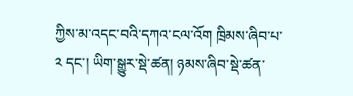ཀྱིས་མ་འདང་བའི་དཀའ་ངལ་འོག ཁྲིམས་ཞིབ་པ་ ༢ དང་། ཡིག་སྒྱུར་སྡེ་ཚན། ཉམས་ཞིབ་སྡེ་ཚན་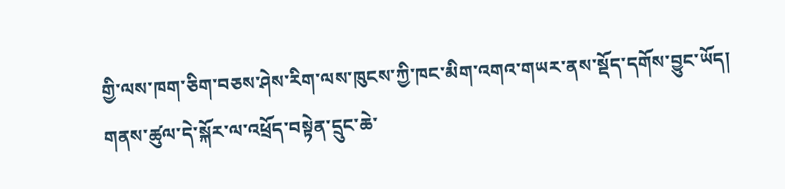གྱི་ལས་ཁག་ཅིག་བཅས་ཤེས་རིག་ལས་ཁུངས་ཀྱི་ཁང་མིག་འགའ་གཡར་ནས་སྡོད་དགོས་བྱུང་ཡོད།
གནས་ཚུལ་དེ་སྐོར་ལ་འཕྲོད་བསྟེན་དྲུང་ཆེ་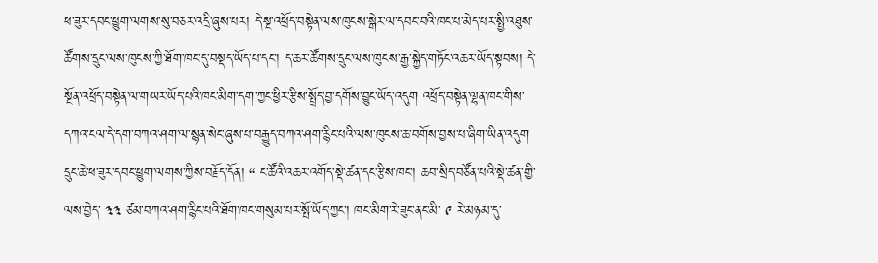ཕ་ཟུར་དབང་ཕྱུག་ལགས་སུ་བཅར་འདྲི་ཞུས་པར། དེ་སྔ་འཕྲོད་བསྟེན་ལས་ཁུངས་སྒེར་ལ་དབང་བའི་ཁང་པ་མེད་པར་སྤྱི་འཐུས་ཚོགས་དྲུང་ལས་ཁུངས་ཀྱི་ཐོག་ཁང་དུ་བསྡད་ཡོད་པ་དང་། ད་ཆར་ཚོགས་དྲུང་ལས་ཁུངས་རྒྱ་སྐྱེད་གཏོང་འཆར་ཡོད་སྟབས། དེ་སྔོན་འཕྲོད་བསྟེན་ལ་གཡར་ཡོད་པའི་ཁང་མིག་དག་ཀྱང་ཕྱིར་རྩིས་སྤྲོད་བྱ་དགོས་བྱུང་ཡོད་འདུག འཕྲོད་བསྟེན་ལྷན་ཁང་གིས་དཀའ་ངལ་དེ་དག་བཀའ་ཤག་ལ་སྙན་སེང་ཞུས་པ་བརྒྱུད་བཀའ་ཤག་རྙིང་པའི་ལས་ཁུངས་ཆ་བགོས་བྱས་པ་ཞིག་ཡིན་འདུག
དྲུང་ཆེ་ཕ་ཟུར་དབང་ཕྱུག་ལགས་ཀྱིས་བརྗོད་དོན། “ ང་ཚོའི་འཆར་འགོད་སྡེ་ཚན་དང་རྩིས་ཁང་། ཆབ་སྲིད་བཙོན་པའི་སྡེ་ཚན་གྱི་ལས་བྱེད་ ༣༣ ཙམ་བཀའ་ཤག་རྙིང་པའི་ཐོག་ཁང་གསུམ་པར་སྤོ་ཡོད་ཀྱང་། ཁང་མིག་རེ་ཟུང་ནང་མི་ ༩ རེ་མཉམ་དུ་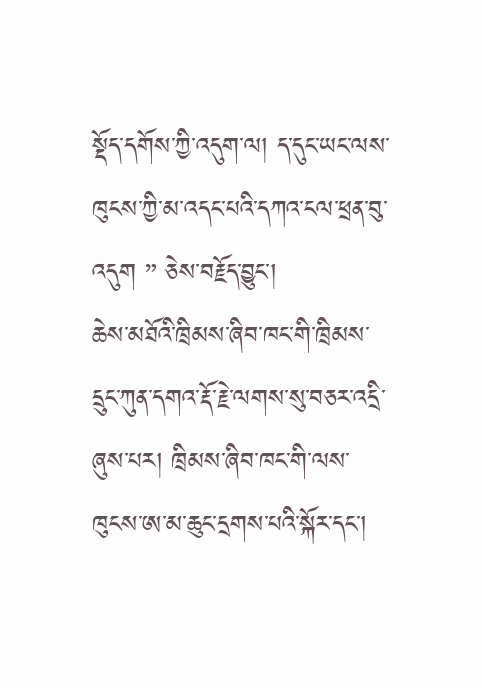སྡོད་དགོས་ཀྱི་འདུག་ལ། ད་དུང་ཡང་ལས་ཁུངས་ཀྱི་མ་འདང་པའི་དཀའ་ངལ་ཕྲན་བུ་འདུག ” ཅེས་བརྗོད་བྱུང་།
ཆེས་མཐོའི་ཁྲིམས་ཞིབ་ཁང་གི་ཁྲིམས་དྲུང་ཀུན་དགའ་རྡོ་རྗེ་ལགས་སུ་བཅར་འདྲི་ཞུས་པར། ཁྲིམས་ཞིབ་ཁང་གི་ལས་ཁུངས་ཨ་མ་ཆུང་དྲགས་པའི་སྐོར་དང་།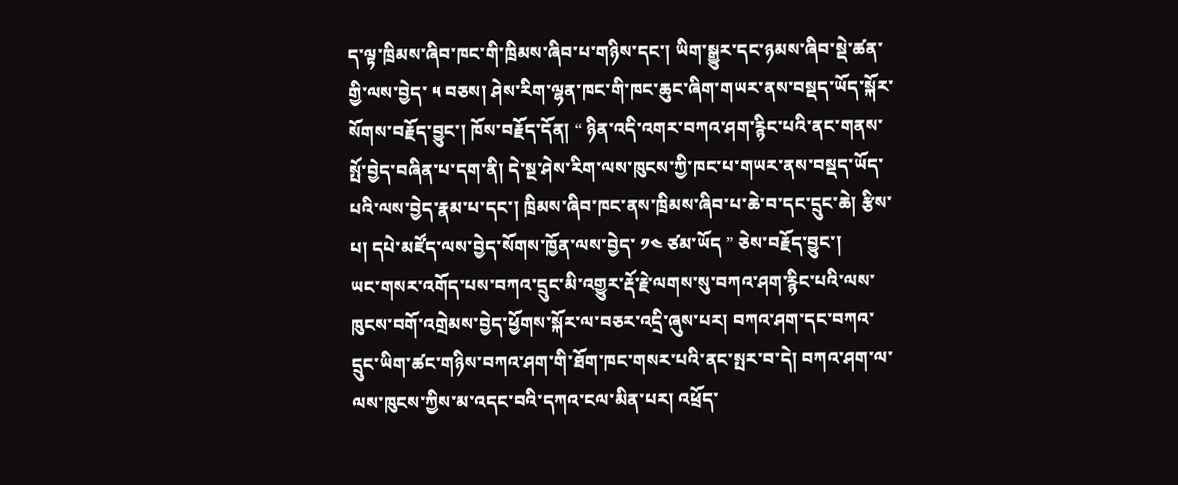ད་ལྟ་ཁྲིམས་ཞིབ་ཁང་གི་ཁྲིམས་ཞིབ་པ་གཉིས་དང་། ཡིག་སྒྱུར་དང་ཉམས་ཞིབ་སྡེ་ཚན་གྱི་ལས་བྱེད་ ༥ བཅས། ཤེས་རིག་ལྷན་ཁང་གི་ཁང་ཆུང་ཞིག་གཡར་ནས་བསྡད་ཡོད་སྐོར་སོགས་བརྗོད་བྱུང་། ཁོས་བརྗོད་དོན། “ ཉིན་འདི་འགར་བཀའ་ཤག་རྙིང་པའི་ནང་གནས་སྤོ་བྱེད་བཞིན་པ་དག་ནི། དེ་སྔ་ཤེས་རིག་ལས་ཁུངས་ཀྱི་ཁང་པ་གཡར་ནས་བསྡད་ཡོད་པའི་ལས་བྱེད་རྣམ་པ་དང་། ཁྲིམས་ཞིབ་ཁང་ནས་ཁྲིམས་ཞིབ་པ་ཆེ་བ་དང་དྲུང་ཆེ། རྩིས་པ། དཔེ་མཛོད་ལས་བྱེད་སོགས་ཁྱོན་ལས་བྱེད་ ༡༤ ཙམ་ཡོད ” ཅེས་བརྗོད་བྱུང་།
ཡང་གསར་འགོད་པས་བཀའ་དྲུང་མི་འགྱུར་རྡོ་རྗེ་ལགས་སུ་བཀའ་ཤག་རྙིང་པའི་ལས་ཁུངས་བགོ་འགྲེམས་བྱེད་ཕྱོགས་སྐོར་ལ་བཅར་འདྲི་ཞུས་པར། བཀའ་ཤག་དང་བཀའ་དྲུང་ཡིག་ཚང་གཉིས་བཀའ་ཤག་གི་ཐོག་ཁང་གསར་པའི་ནང་སྤར་བ་དེ། བཀའ་ཤག་ལ་ལས་ཁུངས་ཀྱིས་མ་འདང་བའི་དཀའ་ངལ་མིན་པར། འཕྲོད་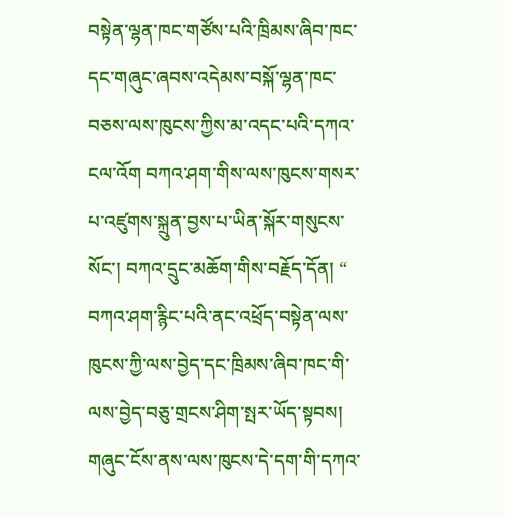བསྟེན་ལྷན་ཁང་གཙོས་པའི་ཁྲིམས་ཞིབ་ཁང་དང་གཞུང་ཞབས་འདེམས་བསྐོ་ལྷན་ཁང་བཅས་ལས་ཁུངས་ཀྱིས་མ་འདང་པའི་དཀའ་ངལ་འོག བཀའ་ཤག་གིས་ལས་ཁུངས་གསར་པ་འཛུགས་སྐྲུན་བྱས་པ་ཡིན་སྐོར་གསུངས་སོང་། བཀའ་དྲུང་མཆོག་གིས་བརྗོད་དོན། “ བཀའ་ཤག་རྙིང་པའི་ནང་འཕྲོད་བསྟེན་ལས་ཁུངས་ཀྱི་ལས་བྱེད་དང་ཁྲིམས་ཞིབ་ཁང་གི་ལས་བྱེད་བཅུ་གྲངས་ཤིག་སྤར་ཡོད་སྟབས། གཞུང་ངོས་ནས་ལས་ཁུངས་དེ་དག་གི་དཀའ་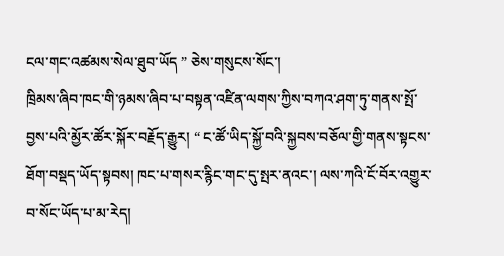ངལ་གང་འཚམས་སེལ་ཐུབ་ཡོད ” ཅེས་གསུངས་སོང་།
ཁྲིམས་ཞིབ་ཁང་གི་ཉམས་ཞིབ་པ་བསྟན་འཛིན་ལགས་ཀྱིས་བཀའ་ཤག་ཏུ་གནས་སྤོ་བྱས་པའི་མྱོར་ཚོར་སྐོར་བརྗོད་རྒྱུར། “ ང་ཚོ་ཡིད་སྐྱོ་བའི་སྐྱབས་བཅོལ་གྱི་གནས་སྟངས་ཐོག་བསྡད་ཡོད་སྟབས། ཁང་པ་གསར་རྙིང་གང་དུ་སྤར་ནའང་། ལས་ཀའི་ངོ་བོར་འགྱུར་བ་སོང་ཡོད་པ་མ་རེད།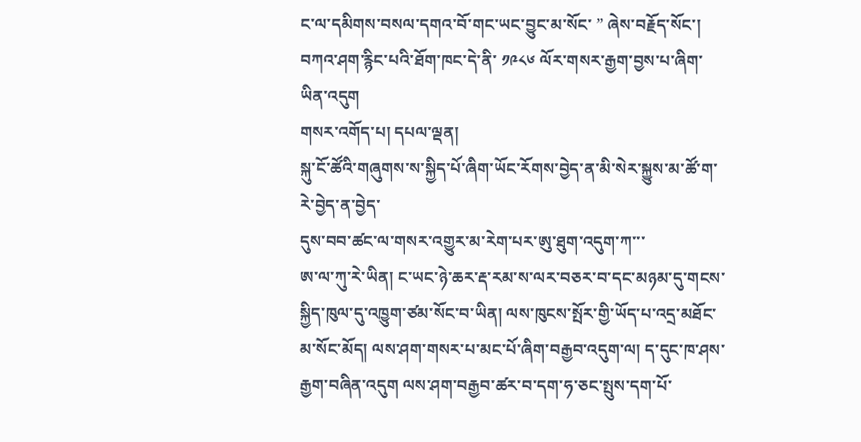ང་ལ་དམིགས་བསལ་དགའ་བོ་གང་ཡང་བྱུང་མ་སོང་ ” ཞེས་བརྗོད་སོང་།
བཀའ་ཤག་རྙིང་པའི་ཐོག་ཁང་དེ་ནི་ ༡༩༨༦ ལོར་གསར་རྒྱག་བྱས་པ་ཞིག་ཡིན་འདུག
གསར་འགོད་པ། དཔལ་ལྡན།
སྐུ་ངོ་ཚོའི་གཞུགས་ས་སྐྱིད་པོ་ཞིག་ཡོང་རོགས་བྱེད་ན་མི་སེར་སྐྱུས་མ་ཚོ་ག་རེ་བྱེད་ན་བྱེད་
དུས་བབ་ཚང་ལ་གསར་འགྱུར་མ་རེག་པར་ཨུ་ཐུག་འདུག་ཀ་་་
ཨ་ལ་ཀུ་རེ་ཡིན། ང་ཡང་ཉེ་ཆར་རྡ་རམ་ས་ལར་བཅར་བ་དང་མཉམ་དུ་གངས་སྐྱིད་ཁུལ་དུ་འཁྱུག་ཙམ་སོང་བ་ཡིན། ལས་ཁུངས་སྤོར་གྱི་ཡོད་པ་འདྲ་མཐོང་མ་སོང་མོད། ལས་ཤག་གསར་པ་མང་པོ་ཞིག་བརྒྱབ་འདུག་ལ། ད་དུང་ཁ་ཤས་རྒྱག་བཞིན་འདུག ལས་ཤག་བརྒྱབ་ཚར་བ་དག་ཧ་ཅང་སྤུས་དག་པོ་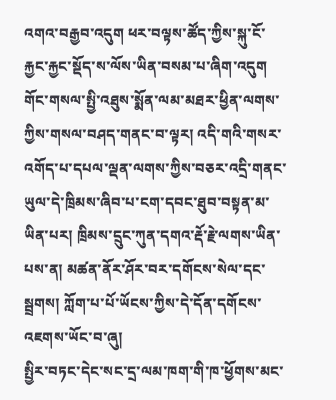འགའ་བརྒྱབ་འདུག ཕར་བལྟས་ཚོད་ཀྱིས་སྐུ་ངོ་རྐྱང་རྐྱང་སྡོད་ས་ལོས་ཡིན་བསམ་པ་ཞིག་འདུག
གོང་གསལ་སྤྱི་འཐུས་སྨོན་ལམ་མཐར་ཕྱིན་ལགས་ཀྱིས་གསལ་བཤད་གནང་བ་ལྟར། འདི་གའི་གསར་འགོད་པ་དཔལ་ལྡན་ལགས་ཀྱིས་བཅར་འདྲི་གནང་ཡུལ་དེ་ཁྲིམས་ཞིབ་པ་ངག་དབང་ཐུབ་བསྟན་མ་ཡིན་པར། ཁྲིམས་དྲུང་ཀུན་དགའ་རྡོ་རྗེ་ལགས་ཡིན་པས་ན། མཚན་ནོར་ཤོར་བར་དགོངས་སེལ་དང་སྦྲགས། ཀློག་པ་པོ་ཡོངས་ཀྱིས་དེ་དོན་དགོངས་འཇགས་ཡོང་བ་ཞུ།
སྤྱིར་བཏང་དེང་སང་དྲ་ལམ་ཁག་གི་ཁ་ཕྱོགས་མང་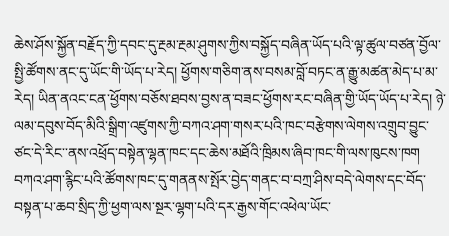ཆེས་ཤོས་སྐྱོན་བརྗོད་ཀྱི་དབང་དུ་རྔམ་རྔམ་ཤུགས་ཀྱིས་བསྐྱོད་བཞིན་ཡོད་པའི་ལྟ་ཚུལ་བཙན་བྱོལ་སྤྱི་ཚོགས་ནང་དུ་ཡོང་གི་ཡོད་པ་རེད། ཕྱོགས་གཅིག་ནས་བསམ་བློ་བཏང་ན་རྒྱུ་མཚན་མེད་པ་མ་རེད། ཡིན་ནའང་ངན་ཕྱོགས་བཅོས་ཐབས་བྱས་ན་བཟང་ཕྱོགས་རང་བཞིན་གྱི་ཡོད་ཡོད་པ་རེད། ཉེ་ལམ་དབུས་བོད་མིའི་སྒྲིག་འཛུགས་ཀྱི་བཀའ་ཤག་གསར་པའི་ཁང་བརྩེགས་ལེགས་འགྲུབ་བྱུང་ཙང་དེ་རིང་་ནས་འཕྲོད་བསྟེན་ལྷན་ཁང་དང་ཆེས་མཐོའི་ཁྲིམས་ཞིབ་ཁང་གི་ལས་ཁུངས་ཁག བཀའ་ཤག་རྙིང་པའི་ཚོགས་ཁང་དུ་གནནས་སྤོར་བྱེད་གནང་བ་བཀྲ་ཤིས་བདེ་ལེགས་དང་བོད་བསྟན་པ་ཆབ་སྲིད་ཀྱི་ཕྱག་ལས་སྔར་ལྷག་པའི་དར་རྒྱས་གོང་འཕེལ་ཡོང་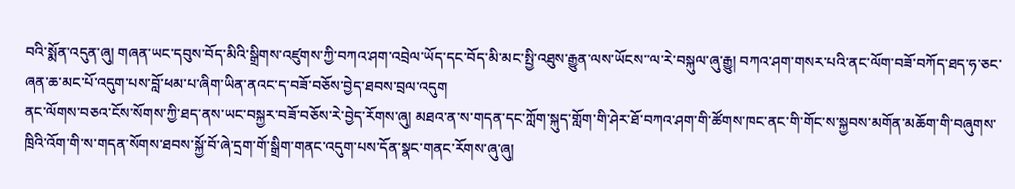བའི་སྨོན་འདུན་ཞུ། གཞན་ཡང་དབུས་བོད་མིའི་སྒྲིགས་འཛུགས་ཀྱི་བཀའ་ཤག་འབྲེལ་ཡོད་དང་བོད་མི་མང་སྤྱི་འཐུས་རྒྱུན་ལས་ཡོངས་་ལ་རེ་བསྐུལ་ཞུ་རྒྱུ། བཀའ་ཤག་གསར་པའི་ནང་ལོག་བཟོ་བཀོད་ཐད་ཧ་ཅང་ཞན་ཆ་མང་པོ་འདུག་པས་བློ་ཕམ་པ་ཞིག་ཡིན་ནའང་ད་བཟོ་བཅོས་བྱེད་ཐབས་བྲལ་འདུག
ནང་ལོགས་བཅའ་ངོས་སོགས་ཀྱི་ཐད་ནས་ཡང་བསྐྱར་བཟོ་བཅོས་རེ་བྱེད་རོགས་ཞུ། མཐའ་ན་ས་གདན་དང་ཀློག་སྐུད་གློག་གི་ཤེར་ཐོ་བཀའ་ཤག་གི་ཚོགས་ཁང་ནང་གི་གོང་ས་སྐྱབས་མགོན་མཆོག་གི་བཞུགས་ཁྲིའི་འོག་གི་ས་གདན་སོགས་ཐབས་སྐྱོ་བོ་ཞེ་དྲག་གོ་སྒྲིག་གནང་འདུག་པས་དོན་སྣང་གནང་རོགས་ཞུ་ཞུ།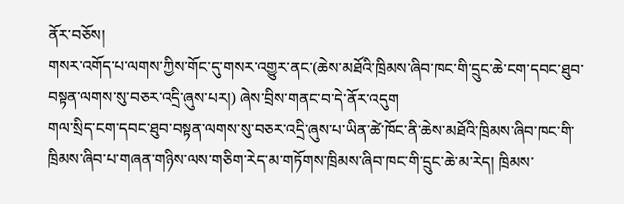ནོར་བཅོས།
གསར་འགོད་པ་ལགས་ཀྱིས་གོང་དུ་གསར་འགྱུར་ནང་(ཆེས་མཐོའི་ཁྲིམས་ཞིབ་ཁང་གི་དྲུང་ཆེ་ངག་དབང་ཐུབ་བསྟན་ལགས་སུ་བཅར་འདྲི་ཞུས་པར།) ཞེས་བྲིས་གནང་བ་དེ་ནོར་འདུག
གལ་སྲིད་ངག་དབང་ཐུབ་བསྟན་ལགས་སུ་བཅར་འདྲི་ཞུས་པ་ཡིན་ཚེ་ཁོང་ནི་ཆེས་མཐོའི་ཁྲིམས་ཞིབ་ཁང་གི་ཁྲིམས་ཞིབ་པ་གཞན་གཉིས་ལས་གཅིག་རེད་མ་གཏོགས་ཁྲིམས་ཞིབ་ཁང་གི་དྲུང་ཆེ་མ་རེད། ཁྲིམས་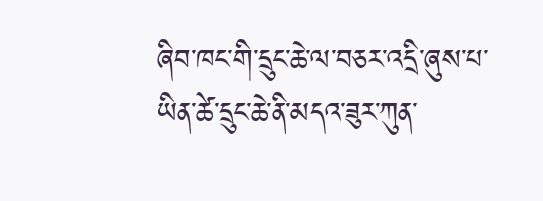ཞིབ་ཁང་གི་དྲུང་ཆེ་ལ་བཅར་འདྲི་ཞུས་པ་ཡིན་ཚེ་དྲུང་ཆེ་ནི་མདའ་ཟུར་ཀུན་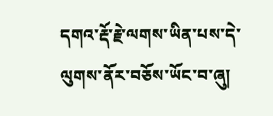དགའ་རྡོ་རྗེ་ལགས་ཡིན་པས་དེ་ལུགས་ནོར་བཅོས་ཡོང་བ་ཞུ།